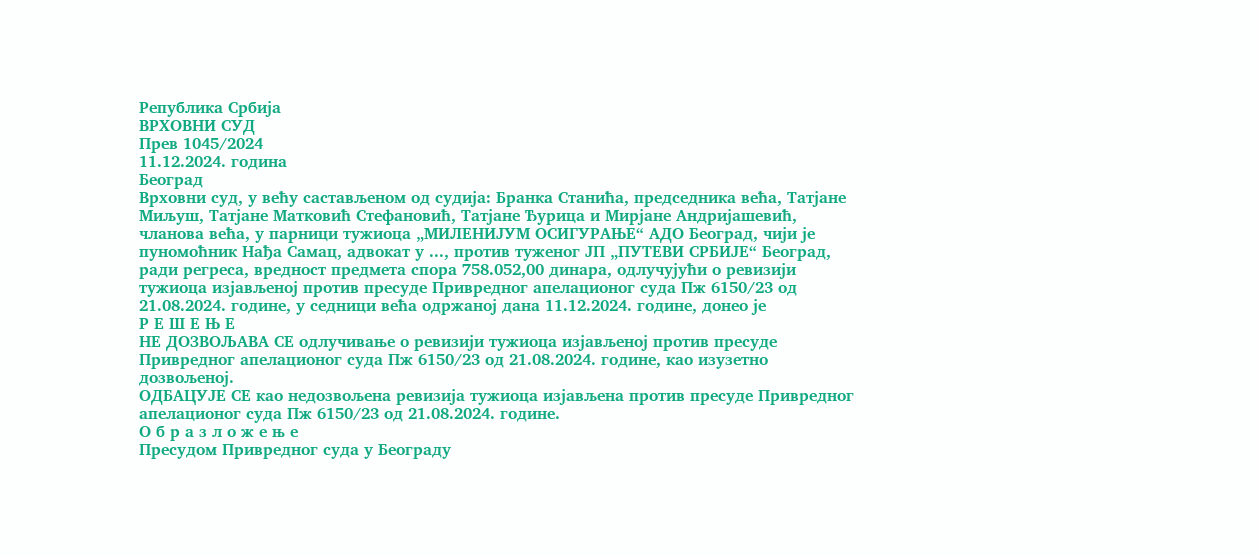Република Србија
ВРХОВНИ СУД
Прев 1045/2024
11.12.2024. година
Београд
Врховни суд, у већу састављеном од судија: Бранка Станића, председника већа, Татјане Миљуш, Татјане Матковић Стефановић, Татјане Ђурица и Мирјане Андријашевић, чланова већа, у парници тужиоца „МИЛЕНИЈУМ ОСИГУРАЊЕ“ АДО Београд, чији је пуномоћник Нађа Самац, адвокат у ..., против туженог ЈП „ПУТЕВИ СРБИЈЕ“ Београд, ради регреса, вредност предмета спора 758.052,00 динара, одлучујући о ревизији тужиоца изјављеној против пресуде Привредног апелационог суда Пж 6150/23 од 21.08.2024. године, у седници већа одржаној дана 11.12.2024. године, донео је
Р Е Ш Е Њ Е
НЕ ДОЗВОЉАВА СЕ одлучивање о ревизији тужиоца изјављеној против пресуде Привредног апелационог суда Пж 6150/23 од 21.08.2024. године, као изузетно дозвољеној.
ОДБАЦУЈЕ СЕ као недозвољена ревизија тужиоца изјављена против пресуде Привредног апелационог суда Пж 6150/23 од 21.08.2024. године.
О б р а з л о ж е њ е
Пресудом Привредног суда у Београду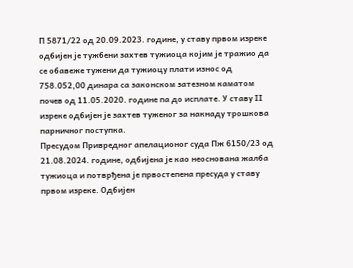П 5871/22 од 20.09.2023. године, у ставу првом изреке одбијен је тужбени захтев тужиоца којим је тражио да се обавеже тужени да тужиоцу плати износ од 758.052,00 динара са законском затезном каматом почев од 11.05.2020. године па до исплате. У ставу ІІ изреке одбијен је захтев туженог за накнаду трошкова парничног поступка.
Пресудом Привредног апелационог суда Пж 6150/23 од 21.08.2024. године, одбијена је као неоснована жалба тужиоца и потврђена је првостепена пресуда у ставу првом изреке. Одбијен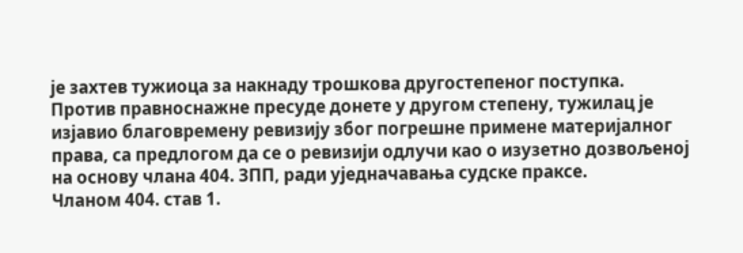је захтев тужиоца за накнаду трошкова другостепеног поступка.
Против правноснажне пресуде донете у другом степену, тужилац је изјавио благовремену ревизију због погрешне примене материјалног права, са предлогом да се о ревизији одлучи као о изузетно дозвољеној на основу члана 404. ЗПП, ради уједначавања судске праксе.
Чланом 404. став 1.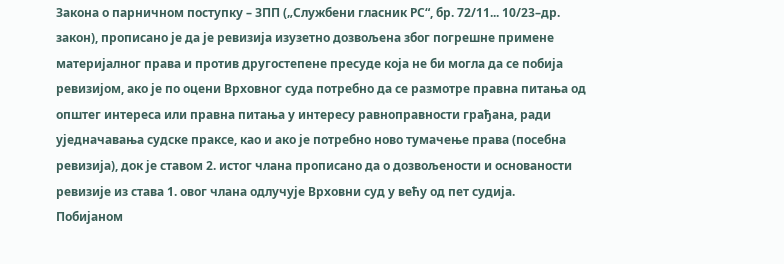Закона о парничном поступку – ЗПП („Службени гласник РС“, бр. 72/11... 10/23–др. закон), прописано је да је ревизија изузетно дозвољена због погрешне примене материјалног права и против другостепене пресуде која не би могла да се побија ревизијом, ако је по оцени Врховног суда потребно да се размотре правна питања од општег интереса или правна питања у интересу равноправности грађана, ради уједначавања судске праксе, као и ако је потребно ново тумачење права (посебна ревизија), док је ставом 2. истог члана прописано да о дозвољености и основаности ревизије из става 1. овог члана одлучује Врховни суд у већу од пет судија.
Побијаном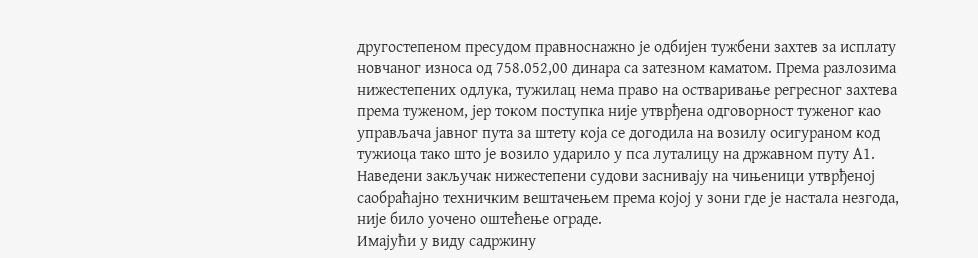другостепеном пресудом правноснажно је одбијен тужбени захтев за исплату новчаног износа од 758.052,00 динара са затезном каматом. Према разлозима нижестепених одлука, тужилац нема право на остваривање регресног захтева према туженом, јер током поступка није утврђена одговорност туженог као управљача јавног пута за штету која се догодила на возилу осигураном код тужиоца тако што је возило ударило у пса луталицу на државном путу А1. Наведени закључак нижестепени судови заснивају на чињеници утврђеној саобраћајно техничким вештачењем према којој у зони где је настала незгода, није било уочено оштећење ограде.
Имајући у виду садржину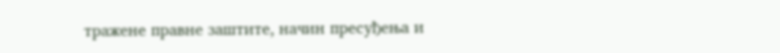тражене правне заштите, начин пресуђења и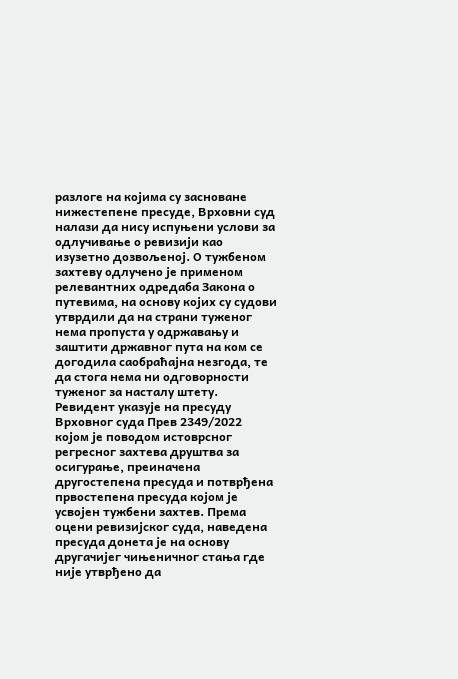разлоге на којима су засноване нижестепене пресуде, Врховни суд налази да нису испуњени услови за одлучивање о ревизији као изузетно дозвољеној. О тужбеном захтеву одлучено је применом релевантних одредаба Закона о путевима, на основу којих су судови утврдили да на страни туженог нема пропуста у одржавању и заштити државног пута на ком се догодила саобраћајна незгода, те да стога нема ни одговорности туженог за насталу штету. Ревидент указује на пресуду Врховног суда Прев 2349/2022 којом је поводом истоврсног регресног захтева друштва за осигурање, преиначена другостепена пресуда и потврђена првостепена пресуда којом је усвојен тужбени захтев. Према оцени ревизијског суда, наведена пресуда донета је на основу другачијег чињеничног стања где није утврђено да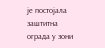је постојала заштитна ограда у зони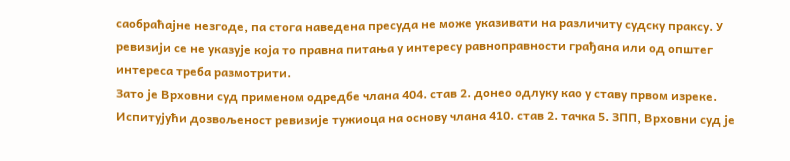саобраћајне незгоде, па стога наведена пресуда не може указивати на различиту судску праксу. У ревизији се не указује која то правна питања у интересу равноправности грађана или од општег интереса треба размотрити.
Зато је Врховни суд применом одредбе члана 404. став 2. донео одлуку као у ставу првом изреке.
Испитујући дозвољеност ревизије тужиоца на основу члана 410. став 2. тачка 5. ЗПП, Врховни суд је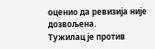оценио да ревизија није дозвољена.
Тужилац је против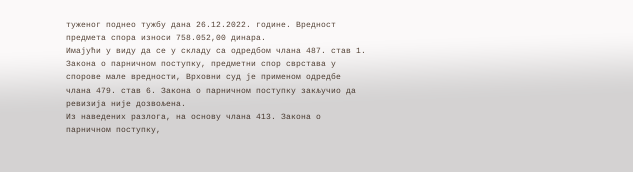туженог поднео тужбу дана 26.12.2022. године. Вредност предмета спора износи 758.052,00 динара.
Имајући у виду да се у складу са одредбом члана 487. став 1. Закона о парничном поступку, предметни спор сврстава у спорове мале вредности, Врховни суд је применом одредбе члана 479. став 6. Закона о парничном поступку закључио да ревизија није дозвољена.
Из наведених разлога, на основу члана 413. Закона о парничном поступку,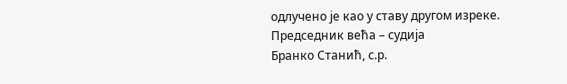одлучено је као у ставу другом изреке.
Председник већа – судија
Бранко Станић, с.р.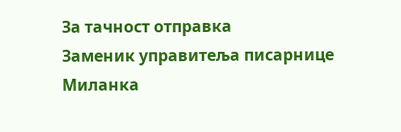За тачност отправка
Заменик управитеља писарнице
Миланка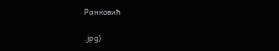Ранковић

.jpg)